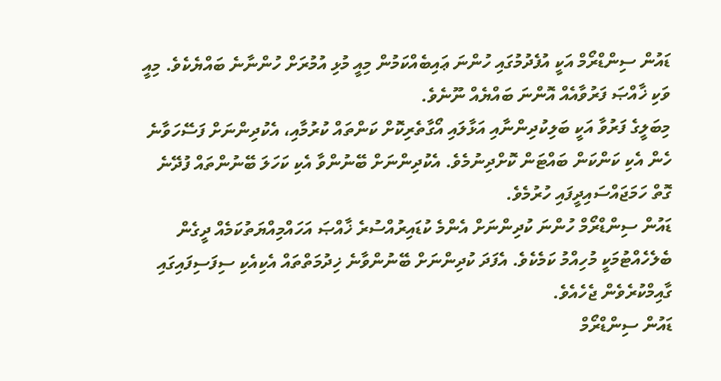ޑައުން ސިންޑްރޯމް އަކީ އުފެދުމުގައި ހުންނަ ޢައިބެއްކަމުން މިއީ މުޅި އުމުރަށް ހުންނާނެ ބައްޔެކެވެ. މިއީ ވަކި ޚާއްޞަ ފަރުވާއެއް އޮންނަ ބައްޔެއް ނޫނެވެ.
މިބަލީގެ ފަރުވާ އަކީ ބަލިކުދިންނާއި އަޅާލައި އޯގާތެރިކޮށް ކަންތައް ކުރުމާއި، އެކުދިންނަށް ފަސޭހަވާނެ ހެން އެކި ކަންކަން ބައްޓަން ކޮށްދިނުމެވެ. އެކުދިންނަށް ބޭނުންވާ އެކި ކަހަލަ ބޭނުންތައް ފުދޭނެ ގޮތް ހަމަޖައްސައިދީފައި ހުރުމެވެ.
ޑައުން ސިންޑްރޯމް ހުންނަ ކުދިންނަށް އެންމެ ކުޑައިރުއްސުރެ ޚާއްޞަ އަހައްމިއްޔަތުކަމެއް ދީގެން ބެލެހެއްޓުމަކީ މުހިއްމު ކަމެކެވެ. އެފަދަ ކުދިންނަށް ބޭނުންވާނެ ޚިދުމަތްތައް އެކިއެކި ސިފަސިފައިގައި ގާއިމްކުރެވެން ޖެހެއެވެ.
ޑައުން ސިންޑްރޯމް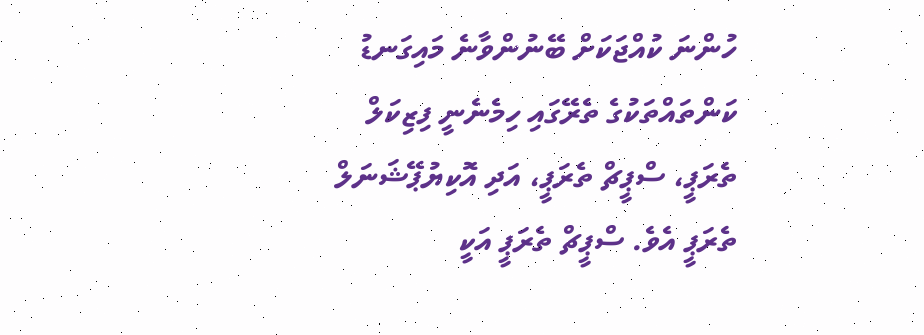ހުންނަ ކުއްޖަކަށް ބޭނުންވާނެ މައިގަނޑު ކަންތައްތަކުގެ ތެރޭގައި ހިމެނެނީ ފިޒިކަލް ތެރަޕީ، ސްޕީޗް ތެރަޕީ، އަދި އޮކިޔުޕޭޝަނަލް ތެރަޕީ އެވެ. ސްޕީޗް ތެރަޕީ އަކީ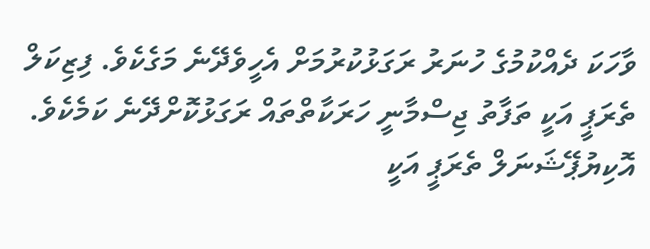ވާހަކަ ދެއްކުމުގެ ހުނަރު ރަގަޅުކުރުމަށް އެހީވެދޭނެ މަގެކެވެ. ފިޒިކަލް ތެރަޕީ އަކީ ތަފާތު ޖިސްމާނީ ހަރަކާތްތައް ރަގަޅުކޮށްދޭނެ ކަމެކެވެ. އޮކިޔުޕޭޝަނަލް ތެރަޕީ އަކީ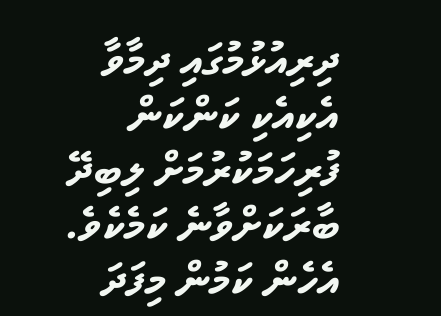ދިރިއުޅުމުގައި ދިމާވާ އެކިއެކި ކަންކަން ފުރިހަމަކުރުމަށް ލިބިދޭ ބާރަކަށްވާނެ ކަމެކެވެ. އެހެން ކަމުން މިފަދަ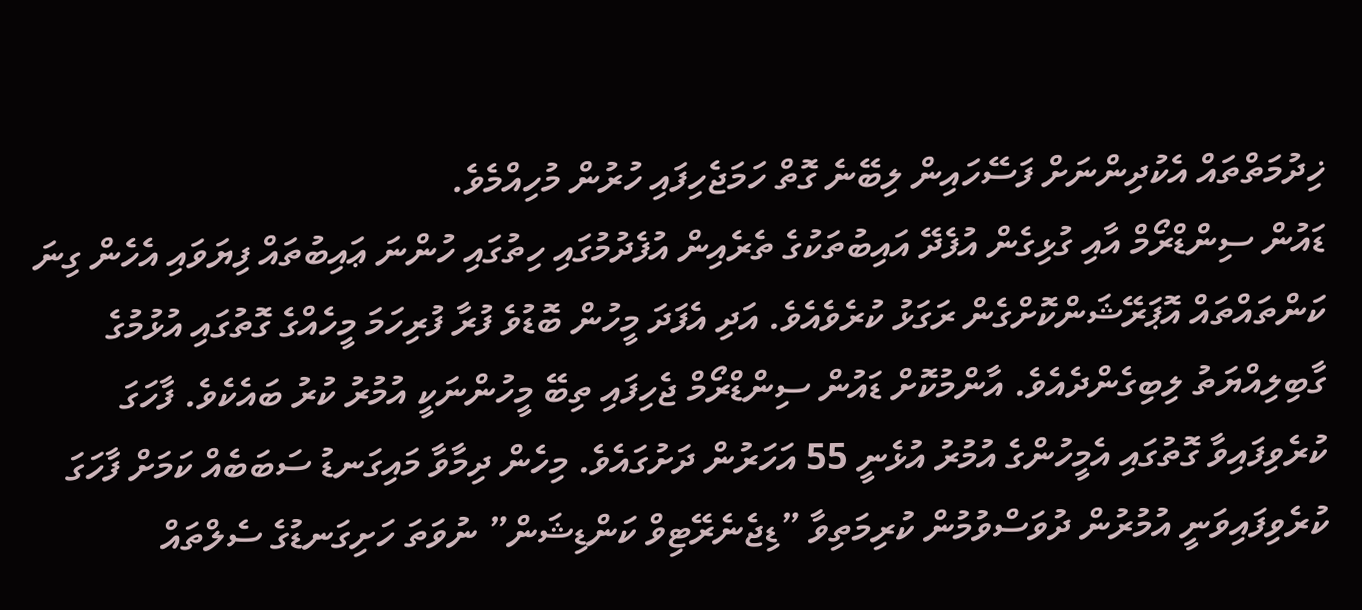ޚިދުމަތްތައް އެކުދިންނަށް ފަސޭހައިން ލިބޭނެ ގޮތް ހަމަޖެހިފައި ހުރުން މުހިއްމެވެ.
ޑައުން ސިންޑްރޯމް އާއި ގުޅިގެން އުފެދޭ އައިބުތަކުގެ ތެރެއިން އުފެދުމުގައި ހިތުގައި ހުންނަ ޢައިބުތައް ފިޔަވައި އެހެން ގިނަ ކަންތައްތައް އޮޕަރޭޝަންކޮށްގެން ރަގަޅު ކުރެވެއެވެ. އަދި އެފަދަ މީހުން ބޮޑުވެ ފުރާ ފުރިހަމަ މީހެއްގެ ގޮތުގައި އުޅުމުގެ ގާބިލިއްޔަތު ލިބިގެންދެއެވެ. އާންމުކޮށް ޑައުން ސިންޑްރޯމް ޖެހިފައި ތިބޭ މީހުންނަކީ އުމުރު ކުރު ބައެކެވެ. ފާހަގަ ކުރެވިފައިވާ ގޮތުގައި އެމީހުންގެ އުމުރު އުޅެނީ 55 އަހަރުން ދަށުގައެވެ. މިހެން ދިމާވާ މައިގަނޑު ސަބަބެއް ކަމަށް ފާހަގަ ކުރެވިފައިވަނީ އުމުރުން ދުވަސްވުމުން ކުރިމަތިވާ ”ޑިޖެނެރޭޓިވް ކަންޑިޝަން” ނުވަތަ ހަށިގަނޑުގެ ސެލްތައް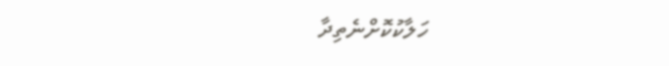ހަލާކުކޮށްނެތިދާ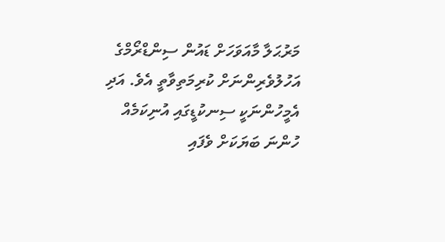މަރުޙަލާ މާއަވަހަށް ޑައުން ސިންޑްރޯމްގެ އަހުލުވެރިންނަށް ކުރިމަތިވާތީ އެވެ. އަދި އެމީހުންނަކީ ސިނކުޑީގައި އުނިކަމެއް ހުންނަ ބަޔަކަށް ވެފައި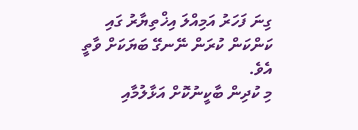ގިނަ ފަހަރު އަމިއްލަ އިޚްތިޔާރު ގައި ކަންކަން ކުރަން ނޭނގޭ ބަޔަކަށް ވާތީ އެވެ.
މި ކުދިން ބާކީނުކޮށް އަޅާލުމާއި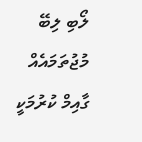ލޯބި ލިބޭ މުޖުތަމައެއް ގާއިމް ކުރުމަކީ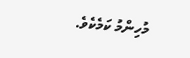މުހިންމު ކަމެކެވެ.